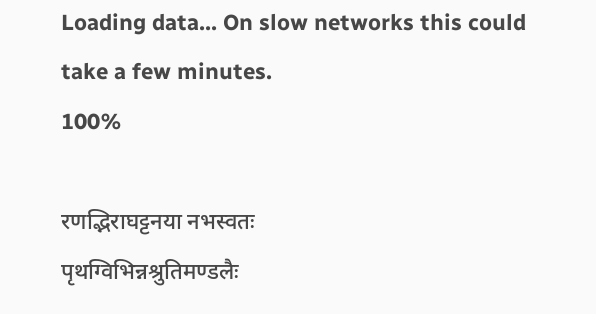Loading data... On slow networks this could take a few minutes.
100%

रणद्भिराघट्टनया नभस्वतः
पृथग्विभिन्नश्रुतिमण्डलैः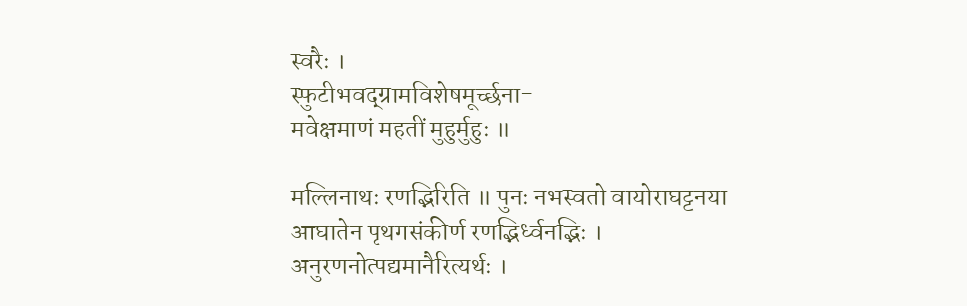स्वरैः ।
स्फुटीभवद्ग्रामविशेषमूर्च्छना-
मवेक्षमाणं महतीं मुहुर्मुहुः ॥

मल्लिनाथः रणद्भिरिति ॥ पुनः नभस्वतो वायोराघट्टनया आघातेन पृथगसंकीर्ण रणद्भिर्ध्वनद्भिः । अनुरणनोत्पद्यमानैरित्यर्थः ।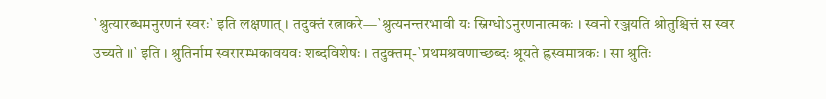`श्रुत्यारब्धमनुरणनं स्वरः` इति लक्षणात् । तदुक्तं रत्नाकरे—`श्रुत्यनन्तरभावी यः स्निग्धोऽनुरणनात्मकः । स्वनो रञ्जयति श्रोतुश्चित्तं स स्वर उच्यते ॥` इति । श्रुतिर्नाम स्वरारम्भकावयवः शब्दविशेषः । तदुक्तम्-`प्रथमश्रवणाच्छब्दः श्रूयते ह्रस्वमात्रकः । सा श्रुतिः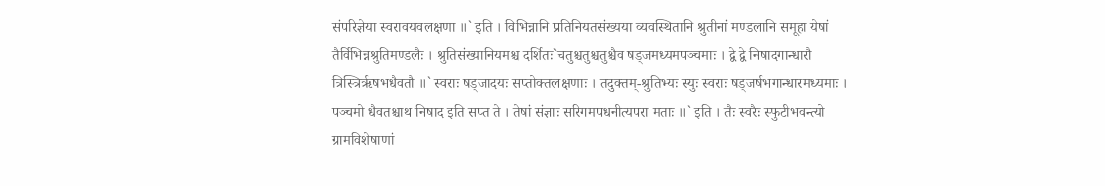संपरिज्ञेया स्वरावयवलक्षणा ॥` इति । विभिन्नानि प्रतिनियतसंख्यया व्यवस्थितानि श्रुतीनां मण्डलानि समूहा येषां तैर्विभिन्नश्रुतिमण्डलैः । श्रुतिसंख्यानियमश्च दर्शितः`चतुश्चतुश्चतुश्चैव षड्जमध्यमपञ्चमाः । द्वे द्वे निषादगान्धारौ त्रिस्त्रिर्ऋषभधैवतौ ॥` स्वराः षड्जादयः सप्तोक्तलक्षणाः । तदुक्तम्-श्रुतिभ्यः स्युः स्वराः षड्जर्षभगान्धारमध्यमाः । पञ्चमो धैवतश्चाथ निषाद इति सप्त ते । तेषां संज्ञाः सरिगमपधनीत्यपरा मताः ॥` इति । तैः स्वरैः स्फुटीभवन्त्यो ग्रामविशेषाणां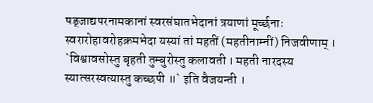षड्जाद्यपरनामकानां स्वरसंघातभेदानां त्रयाणां मूर्च्छनाः स्वरारोहावरोहक्रमभेदा यस्यां तां महतीं (महतीनाम्नीं) निजवीणाम् । `विश्वावसोस्तु बृहती तुम्बुरोस्तु कलावती । महती नारदस्य स्यात्सरस्वत्यास्तु कच्छपी ॥` इति वैजयन्ती ।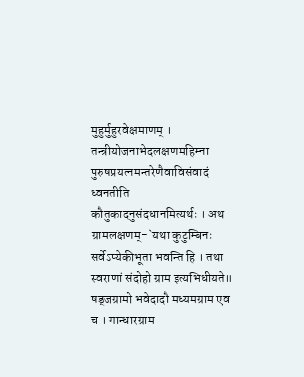मुहुर्मुहुरवेक्षमाणम् । तन्त्रीयोजनाभेदलक्षणमहिम्ना पुरुषप्रयत्नमन्तरेणैवाविसंवादं ध्वनतीति कौतुकादनुसंदधानमित्यर्थः । अथ ग्रामलक्षणम्-`यथा कुटुम्बिनः सर्वेऽप्येकीभूता भवन्ति हि । तथा स्वराणां संदोहो ग्राम इत्यभिधीयते॥ षड्जग्रामो भवेदादौ मध्यमग्राम एव च । गान्धारग्राम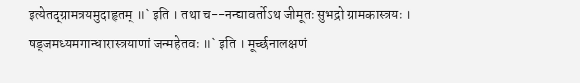इत्येतद्ग्रामत्रयमुदाहृतम् ॥` इति । तथा च--नन्द्यावर्तोऽथ जीमूतः सुभद्रो ग्रामकास्त्रयः । षड्जमध्यमगान्धारास्त्रयाणां जन्महेतवः ॥` इति । मूर्च्छनालक्षणं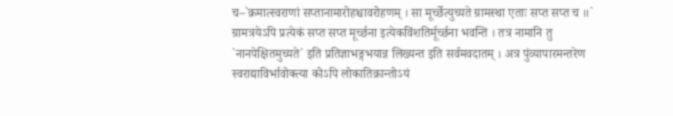च–`क्रमात्स्वराणां सप्तानामारोहश्चावरोहणम् । सा मूर्च्छेत्युच्यते ग्रामस्था एताः सप्त सप्त च ॥` ग्रामत्रयेऽपि प्रत्येकं सप्त सप्त मूर्च्छना इत्येकविंशतिर्मूर्च्छना भवन्ति । तत्र नामानि तु `नानपेक्षितमुच्यते` इति प्रतिज्ञाभङ्गभयान्न लिख्यन्त इति सर्वमवदातम् । अत्र पुंव्यापारमन्तरेण स्वराद्याविर्भावोक्त्या कोऽपि लोकातिक्रान्तोऽयं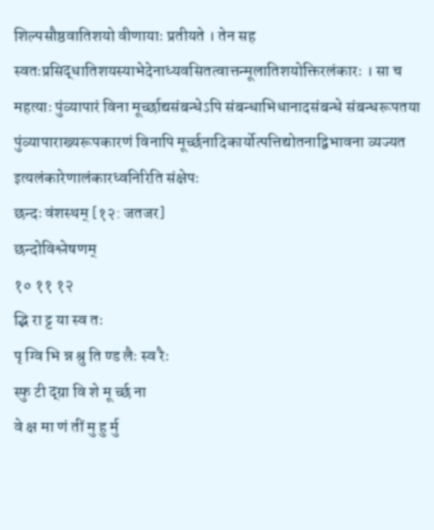शिल्पसौष्ठवातिशयो वीणायाः प्रतीयते । तेन सह स्वतःप्रसिद्धातिशयस्याभेदेनाध्यवसितत्वात्तन्मूलातिशयोक्तिरलंकारः । सा च महत्याः पुंव्यापारं विना मूर्च्छाद्यसंबन्धेऽपि संबन्धाभिधानादसंबन्धे संबन्धरूपतया पुंव्यापाराख्यरूपकारणं विनापि मूर्च्छनादिकार्योत्पत्तिद्योतनाद्विभावना व्यज्यत इत्यलंकारेणालंकारध्वनिरिति संक्षेपः
छन्दः वंशस्थम् [१२: जतजर]
छन्दोविश्लेषणम्
१० ११ १२
द्भि रा ट्ट या स्व तः
पृ ग्वि भि न्न श्रु ति ण्ड लैः स्व रैः
स्फु टी द्ग्रा वि शे मू र्च्छ ना
वे क्ष मा णं तीं मु हु र्मु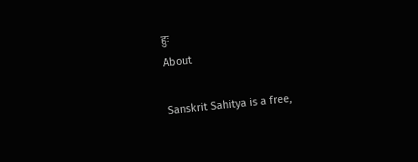हुः
About

Sanskrit Sahitya is a free,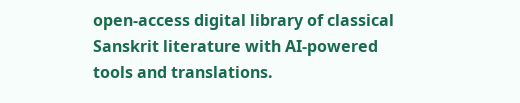open-access digital library of classical Sanskrit literature with AI-powered tools and translations.